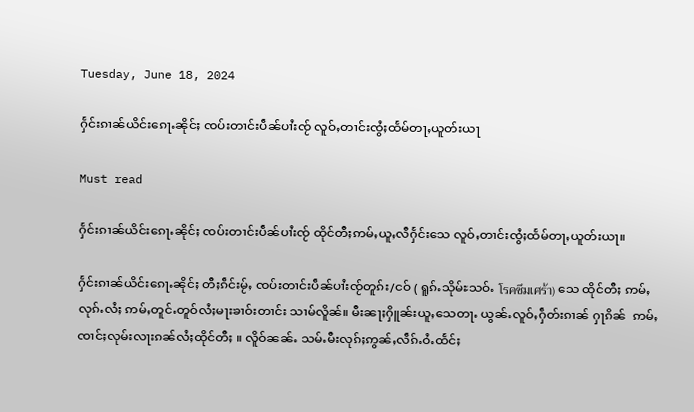Tuesday, June 18, 2024

ႁႅင်းၵၢၼ်ယိင်းၵေႃႉၼိုင်ႈ ၸပ်းတၢင်းပဵၼ်ပၢႆးၸႂ် လူဝ်ႇတၢင်းၸွႆႈထႅမ်တႃႇယူတ်းယႃ

Must read

ႁႅင်းၵၢၼ်ယိင်းၵေႃႉၼိုင်ႈ ၸပ်းတၢင်းပဵၼ်ပၢႆးၸႂ် ထိုင်တီႈဢမ်ႇယူႇလီႁႅင်းသေ လူဝ်ႇတၢင်းၸွႆႈထႅမ်တႃႇယူတ်းယႃ။

ႁႅင်းၵၢၼ်ယိင်းၵေႃႉၼိုင်ႈ တီႈၵဵင်းမႂ်ႇ ၸပ်းတၢင်းပဵၼ်ပၢႆးၸႂ်တူၵ်း/ငဝ် ( ရူၵ်ႉသိုမ်ႊသဝ်ႉ โรคซึมเศร้า) သေ ထိုင်တီႈ ဢမ်ႇ လုၵ်ႉလႆႈ ဢမ်ႇတူင်ႉတူဝ်လႆႈမႃးၶၢဝ်းတၢင်း သၢမ်လိူၼ်။ မီးၼႃႈႁိူၼ်းယူႇသေတႃႉ ယွၼ်ႉလူဝ်ႇႁဵတ်းၵၢၼ် ႁႃၵိၼ်  ဢမ်ႇၸၢင်ႈလုမ်းလႃးၵၼ်လႆႈထိုင်တီႈ ။ လိူဝ်ၼၼ်ႉ သမ်ႉမီးလုၵ်ႈဢွၼ်ႇလဵၵ်ႉဝႆႉထႅင်ႈ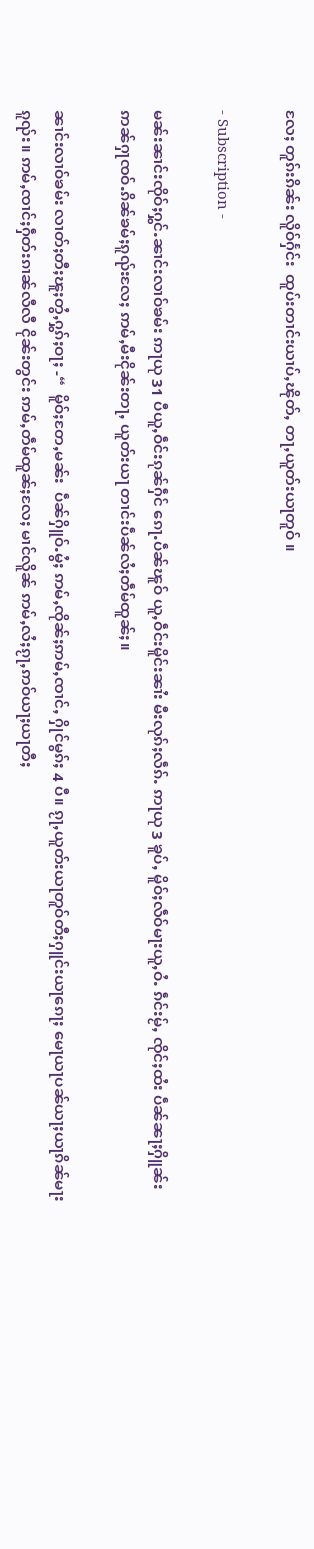လႄႈ တူၵ်းၵိၼ်း လိူဝ်ႁႅင်း  ထူပ်းတၢင်းယၢပ်ႇၽိုတ်ႇ တႃႇယူတ်းယႃတူဝ် ။

- Subscription -

မၼ်းၼၢင်းၸိုဝ်ႈႁွင်ႉၼၢင်းလၢဝ်ၶမ်း ဢႃယု 31 ပီယူႇဝဵင်းၵုၼ်ႁဵင် ၵေႃႉပဵၼ်ၽူဝ် ယူႇဝဵင်းမိူင်းၼၢႆး မီးလုၵ်ႈလဵၵ်ႉ ဢႃယု 3 ၶူပ်ႇ မိူဝ်ႈလဵဝ်မႃးယူႇဝႆႉ ၵဵင်းမႂ်ႇ ၸိုင်ႈထႆး ပဵၼ်ၼႃႈႁိူၼ်းဢၼ်ႁႃၸဝ်ႉၵိၼ်ၶမ်ႈၵူၺ်းလႄႈ ဢမ်ႇမီးငိုၼ်းတႃႇ ယူတ်းယႃ တၢင်းပဵၼ်လႆႈတဵမ်ထူၼ်ႈ။

ၼၢင်းလၢဝ်ၶမ်း လၢတ်ႈတီႈၽူႈတွႆႇႁွၵ်ႈဝႃႈ -“  မိူဝ်ႈတႄႇမၼ်း  ပဵၼ်ႁိူဝ်ႉမွႆႈ ဢမ်ႇၸိုၼ်ႈဢမ်ႇၸၢင်ႇ ႁိုင်မွၵ်ႈ 4 ပီ။ ၵႂႃႇယူတ်းယႃတူဝ်တီႈႁူင်းယႃၵေႃႈ မေႃယႃပၼ်ယႃႈယႃၵိၼ်မႃးၵူၺ်း။ ဢမ်ႇၸၢင်ႈႁဵတ်းၵၢၼ်လီလီ ငိုၼ်းတွင်း ဢမ်ႇတဵမ်ထူၼ်ႈလႄႈ မၢင်လိူၼ် ဢမ်ႇလႆႈၵႂႃႇဢဝ်ယႃႈယႃတီႈ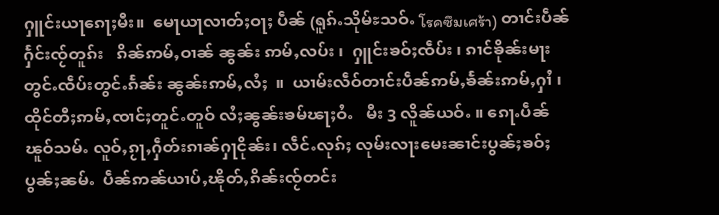ႁူင်းယႃၵေႃႈမီး။  မေႃယႃလၢတ်ႈဝႃႈ ပဵၼ် (ရူၵ်ႉသိုမ်ႊသဝ်ႉ โรคซึมเศร้า) တၢင်းပဵၼ်ႁႅင်းၸႂ်တူၵ်း   ၵိၼ်ဢမ်ႇဝၢၼ် ၼွၼ်း ဢမ်ႇလပ်း ၊  ႁူင်းၶဝ်ႈၸဵပ်း ၊ ၵၢင်ၶိုၼ်းမႃး တွင်ႉၸဵပ်းတွင်ႉၵႅၼ်း ၼွၼ်းဢမ်ႇလႆႈ  ။  ယၢမ်းလဵဝ်တၢင်းပဵၼ်ဢမ်ႇၶႅၼ်းဢမ်ႇႁၢႆ ၊ ထိုင်တီႈဢမ်ႇၸၢင်ႈတူင်ႉတူဝ် လႆႈၼွၼ်းၶမ်ၽႃႈဝႆႉ   မီး 3 လိူၼ်ယဝ်ႉ ။ ၵေႃႉပဵၼ်ၽူဝ်သမ်ႉ လူဝ်ႇၵႂႃႇႁဵတ်းၵၢၼ်ႁႃငိုၼ်း၊ လဵင်ႉလုၵ်ႈ လုမ်းလႃးမေးၼၢင်းပွၼ်ႈၶဝ်ႈပွၼ်ႈၼမ်ႉ  ပဵၼ်ဢၼ်ယၢပ်ႇၽိုတ်ႇၵိၼ်းၸႂ်တင်း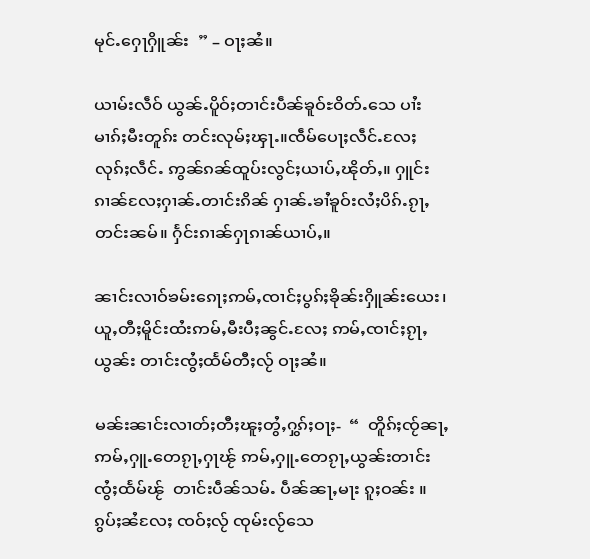မုင်ႉႁေႃႁိူၼ်း  ” – ဝႃႈၼႆ။

ယၢမ်းလဵဝ် ယွၼ်ႉပိူဝ်ႈတၢင်းပဵၼ်ၶူဝ်ႊဝိတ်ႉသေ ပၢႆးမၢၵ်ႈမီးတူၵ်း တင်းလုမ်ႈၾႃႉ။ၸဵမ်ပေႃႈလဵင်ႉလႄႈ လုၵ်ႈလဵင်ႉ ဢွၼ်ၵၼ်ထူပ်းလွင်ႈယၢပ်ႇၽိုတ်ႇ။ ႁူင်းၵၢၼ်လႄႈႁၢၼ်ႉတၢင်းၵိၼ် ႁၢၼ်ႉၶၢႆၶူဝ်းလႆႈပိၵ်ႉၵႂႃႇတင်းၼမ်။ ႁႅင်းၵၢၼ်ႁႃၵၢၼ်ယၢပ်ႇ။

ၼၢင်းလၢဝ်ၶမ်းၵေႃႈဢမ်ႇၸၢင်ႈပွၵ်ႈၶိုၼ်းႁိူၼ်းယေး၊ ယူႇတီႈမိူင်းထႆးဢမ်ႇမီးပီႈၼွင်ႉလႄႈ ဢမ်ႇၸၢင်ႈၵႂႃႇယွၼ်း တၢင်းၸွႆႈထႅမ်တီႈလႂ် ဝႃႈၼႆ။

မၼ်းၼၢင်းလၢတ်ႈတီႈၽူႈတွႆႇႁွၵ်ႈဝႃႈ-  “  တိူၵ်ႈၸႂ်ၼႃႇ ဢမ်ႇႁူႉတေၵႂႃႇႁႃၽႂ် ဢမ်ႇႁူႉတေၵႂႃႇယွၼ်းတၢင်းၸွႆႈထႅမ်ၽႂ်  တၢင်းပဵၼ်သမ်ႉ ပဵၼ်ၼႃႇမႃး ၵူႈဝၼ်း ။ ၵွပ်ႈၼႆလႄႈ ၸဝ်ႈလႂ် ၸုမ်းလႂ်သေ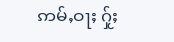ဢမ်ႇဝႃႈ ႁႂ်ႈ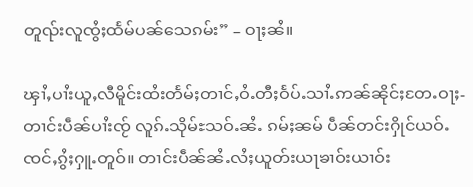တူၺ်းလူၸွႆႈထႅမ်ပၼ်သေၵမ်း” – ဝႃႈၼႆ။

ၾၢႆႇပၢႆးယူႇလီမိူင်းထႆးတႅမ်ႈတၢင်ႇဝႆႉတီႈဝႅပ်ႉသၢႆႉဢၼ်ၼိုင်ႈတႄႉဝႃႈ- တၢင်းပဵၼ်ပၢႆးၸႂ် လူၵ်ႉသိုမ်ႊသဝ်ႉၼႆႉ ၵမ်ႈၼမ် ပဵၼ်တင်းႁိုင်ယဝ်ႉၸင်ႇၵွႆႈႁူႉတူဝ်။ တၢင်းပဵၼ်ၼႆႉလႆႈယူတ်းယႃၶၢဝ်းယၢဝ်း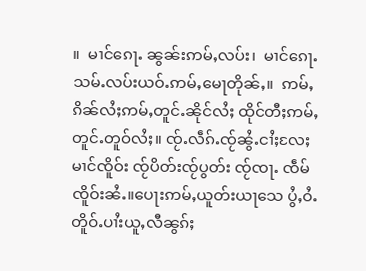။  မၢင်ၵေႃႉ ၼွၼ်းဢမ်ႇလပ်း၊  မၢင်ၵေႃႉ သမ်ႉလပ်းယဝ်ႉဢမ်ႇမေႃတိုၼ်ႇ။  ဢမ်ႇၵိၼ်လႆႈဢမ်ႇတူင်ႉၼိုင်လႆႈ ထိုင်တီႈဢမ်ႇတူင်ႉတူဝ်လႆႈ။ ၸႂ်ႉလဵၵ်ႉၸႂ်ၼွႆႉငၢႆႈလႄႈ မၢင်ၸိူဝ်း ၸႂ်ပိတ်းၸႂ်ပွတ်း ၸႂ်ၸႃႉ ၸဵမ်ၸိူဝ်းၼႆႉ။ပေႃးဢမ်ႇယူတ်းယႃသေ ပွႆႇဝႆႉ တိူဝ်ႉပၢႆးယူႇလီၼွၵ်ႈ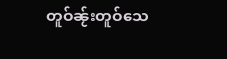တူဝ်ၼႂ်းတူဝ်သေ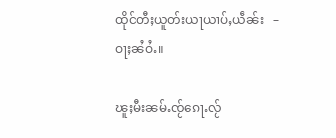ထိုင်တီႈယူတ်းယႃယၢပ်ႇယဵၼ်း   – ဝႃႈၼႆဝႆႉ။

ၽူႈမီးၼမ်ႉၸႂ်ၵေႃႉလႂ်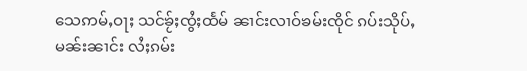သေဢမ်ႇဝႃႈ သင်ၶႂ်ႈၸွႆႈထႅမ် ၼၢင်းလၢဝ်ၶမ်းၸိုင် ၵပ်းသိုပ်ႇမၼ်းၼၢင်း လႆႈၵမ်း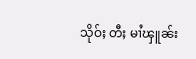သိုဝ်ႈ တီႈ မၢႆၾူၼ်း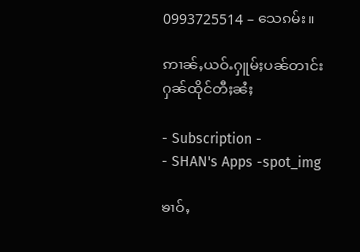0993725514 – သေၵမ်း။

ဢၢၼ်ႇယဝ်ႉႁူမ်ႈပၼ်တၢင်းႁၼ်ထိုင်တီႈၼႆႈ

- Subscription -
- SHAN's Apps -spot_img

ၶၢဝ်ႇ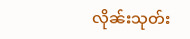လိုၼ်းသုတ်း